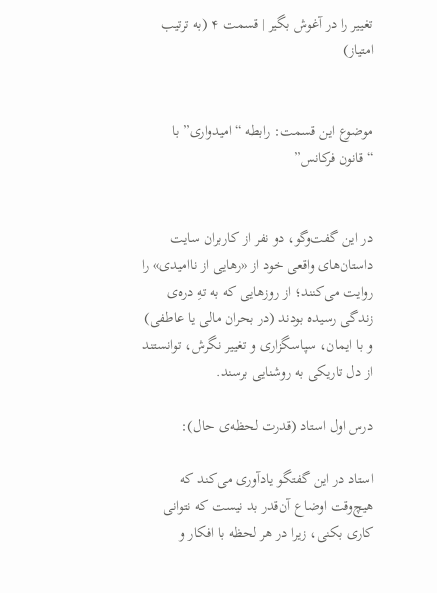تغییر را در آغوش بگیر | قسمت ۴ (به ترتیب امتیاز)


موضوع این قسمت: رابطه “امیدواری” با “قانون فرکانس”


در این گفت‌وگو، دو نفر از کاربران سایت داستان‌های واقعی خود از «رهایی از ناامیدی» را روایت می‌کنند؛ از روزهایی که به تهِ دره‌ی زندگی رسیده بودند (در بحران مالی یا عاطفی) و با ایمان، سپاسگزاری و تغییر نگرش، توانستند از دل تاریکی به روشنایی برسند.

درس اول استاد (قدرت لحظه‌ی حال):

استاد در این گفتگو یادآوری می‌کند که هیچ‌وقت اوضاع آن‌قدر بد نیست که نتوانی کاری بکنی، زیرا در هر لحظه با افکار و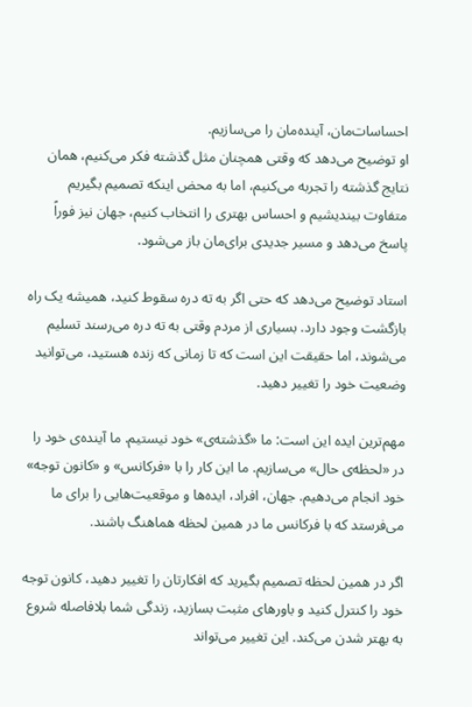احساسات‌مان، آینده‌مان را می‌سازیم.
او توضیح می‌دهد که وقتی همچنان مثل گذشته فکر می‌کنیم، همان نتایج گذشته را تجربه می‌کنیم، اما به محض اینکه تصمیم بگیریم متفاوت بیندیشیم و احساس بهتری را انتخاب کنیم، جهان نیز فوراً پاسخ می‌دهد و مسیر جدیدی برای‌مان باز می‌شود.

استاد توضیح می‌دهد که حتی اگر به ته دره سقوط کنید، همیشه یک راه بازگشت وجود دارد. بسیاری از مردم وقتی به ته دره می‌رسند تسلیم می‌شوند، اما حقیقت این است که تا زمانی که زنده هستید، می‌توانید وضعیت خود را تغییر دهید.

مهم‌ترین ایده این است: ما «گذشته‌ی» خود نیستیم. ما آینده‌ی خود را در «لحظه‌ی حال» می‌سازیم. ما این کار را با «فرکانس» و «کانون توجه» خود انجام می‌دهیم. جهان، افراد، ایده‌ها و موقعیت‌هایی را برای ما می‌فرستد که با فرکانس ما در همین لحظه هماهنگ باشند.

اگر در همین لحظه تصمیم بگیرید که افکارتان را تغییر دهید، کانون توجه خود را کنترل کنید و باورهای مثبت بسازید، زندگی شما بلافاصله شروع به بهتر شدن می‌کند. این تغییر می‌تواند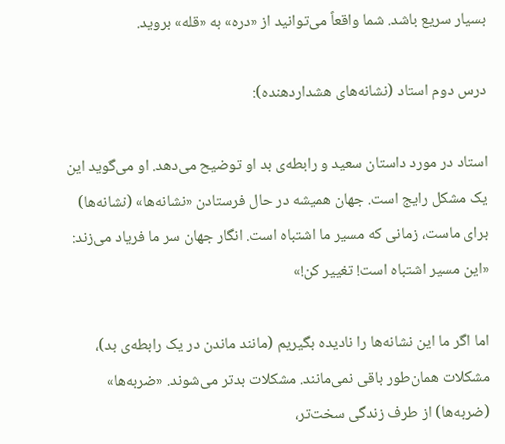بسیار سریع باشد. شما واقعاً می‌توانید از «دره» به «قله» بروید.

درس دوم استاد (نشانه‌های هشداردهنده):

استاد در مورد داستان سعید و رابطه‌ی بد او توضیح می‌دهد. او می‌گوید این یک مشکل رایج است. جهان همیشه در حال فرستادن «نشانه‌ها» (نشانه‌ها) برای ماست، زمانی که مسیر ما اشتباه است. انگار جهان سر ما فریاد می‌زند: «این مسیر اشتباه است! تغییر کن!»

اما اگر ما این نشانه‌ها را نادیده بگیریم (مانند ماندن در یک رابطه‌ی بد)، مشکلات همان‌طور باقی نمی‌مانند. مشکلات بدتر می‌شوند. «ضربه‌ها» (ضربه‌ها) از طرف زندگی سخت‌تر،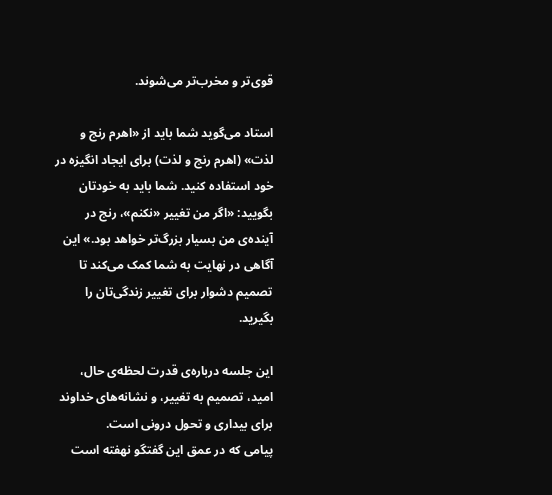قوی‌تر و مخرب‌تر می‌شوند.

استاد می‌گوید شما باید از «اهرم رنج و لذت» (اهرم رنج و لذت) برای ایجاد انگیزه در خود استفاده کنید. شما باید به خودتان بگویید: «اگر من تغییر «نکنم»، رنج در آینده‌ی من بسیار بزرگ‌تر خواهد بود.» این آگاهی در نهایت به شما کمک می‌کند تا تصمیم دشوار برای تغییر زندگی‌تان را بگیرید.

این جلسه درباره‌ی قدرت لحظه‌ی حال، امید، تصمیم به تغییر، و نشانه‌های خداوند برای بیداری و تحول درونی است.
پیامی که در عمق این گفتگو نهفته است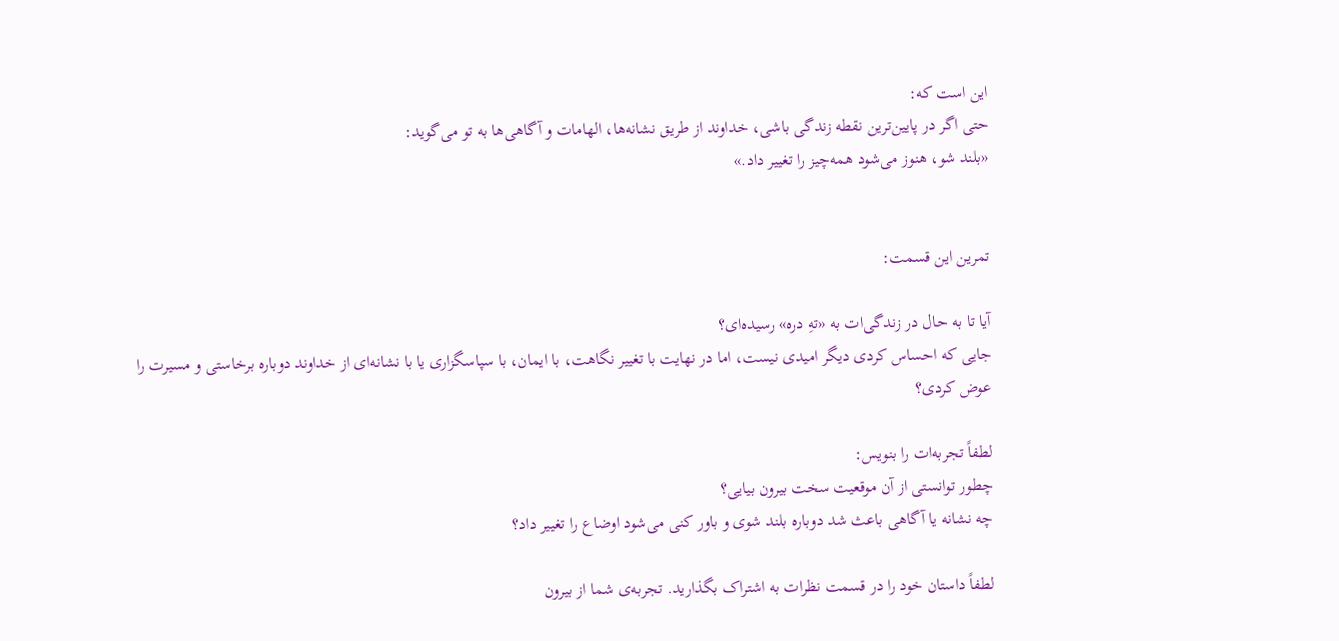این است که:
حتی اگر در پایین‌ترین نقطه زندگی باشی، خداوند از طریق نشانه‌ها، الهامات و آگاهی‌ها به تو می‌گوید:
«بلند شو، هنوز می‌شود همه‌چیز را تغییر داد.»


تمرین این قسمت:

آیا تا به حال در زندگی‌ات به «تهِ دره» رسیده‌ای؟
جایی که احساس کردی دیگر امیدی نیست، اما در نهایت با تغییر نگاهت، با ایمان، با سپاسگزاری یا با نشانه‌ای از خداوند دوباره برخاستی و مسیرت را عوض کردی؟

لطفاً تجربه‌ات را بنویس:
چطور توانستی از آن موقعیت سخت بیرون بیایی؟
چه نشانه یا آگاهی باعث شد دوباره بلند شوی و باور کنی می‌شود اوضاع را تغییر داد؟

لطفاً داستان خود را در قسمت نظرات به اشتراک بگذارید. تجربه‌ی شما از بیرون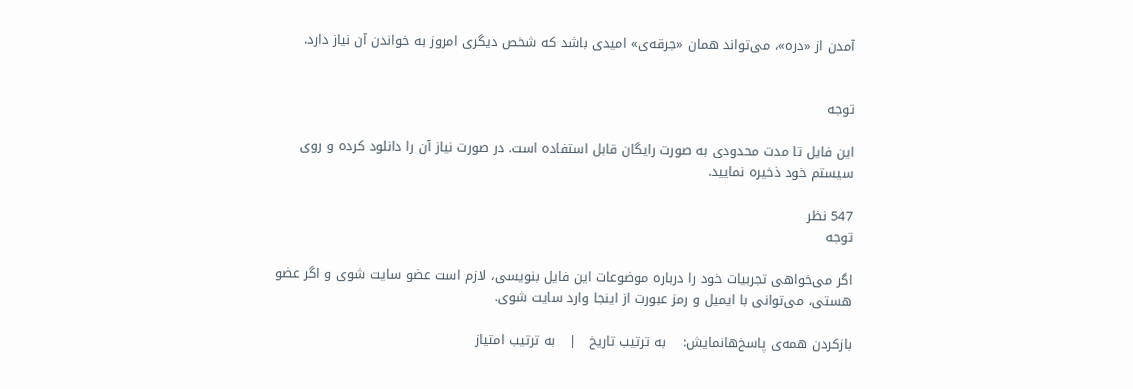آمدن از «دره»، می‌تواند همان «جرقه‌ی» امیدی باشد که شخص دیگری امروز به خواندن آن نیاز دارد.


توجه

این فایل تا مدت محدودی به صورت رایگان قابل استفاده است. در صورت نیاز آن را دانلود کرده و روی سیستم خود ذخیره نمایید.

547 نظر
توجه

اگر می‌‌خواهی تجربیات خود را درباره موضوعات این فایل بنویسی، لازم است عضو سایت شوی و اگر عضو هستی، می‌توانی با ایمیل و رمز عبورت از اینجا وارد سایت شوی.

بازکردن همه‌ی پاسخ‌هانمایش:    به ترتیب تاریخ   |   به ترتیب امتیاز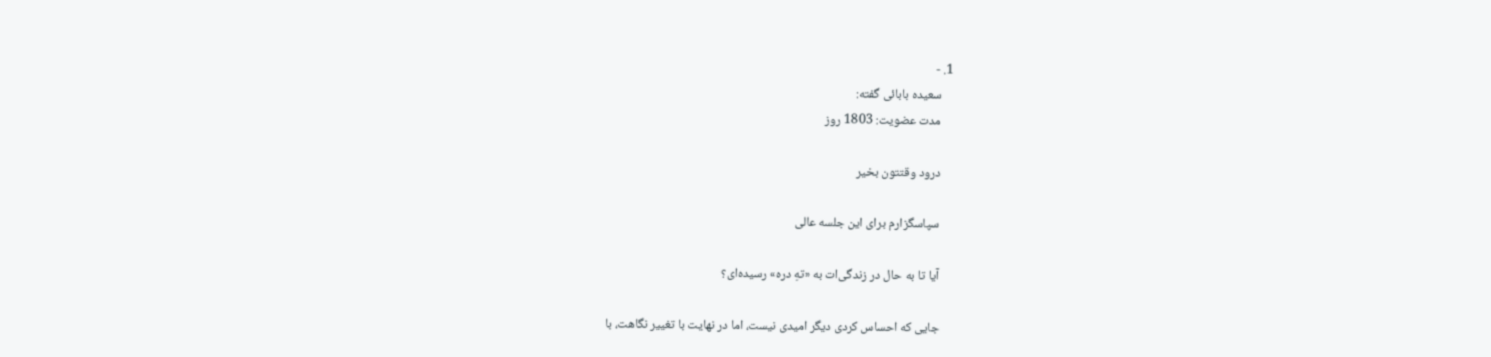1. -
    سعیده بابائی گفته:
    مدت عضویت: 1803 روز

    درود وقتتون بخیر

    سپاسگزارم برای این جلسه عالی

    آیا تا به حال در زندگی‌ات به «تهِ دره» رسیده‌ای؟

    جایی که احساس کردی دیگر امیدی نیست، اما در نهایت با تغییر نگاهت، با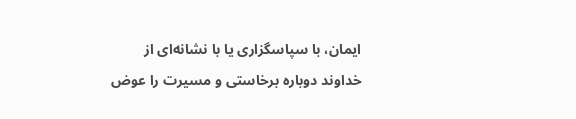ایمان، با سپاسگزاری یا با نشانه‌ای از خداوند دوباره برخاستی و مسیرت را عوض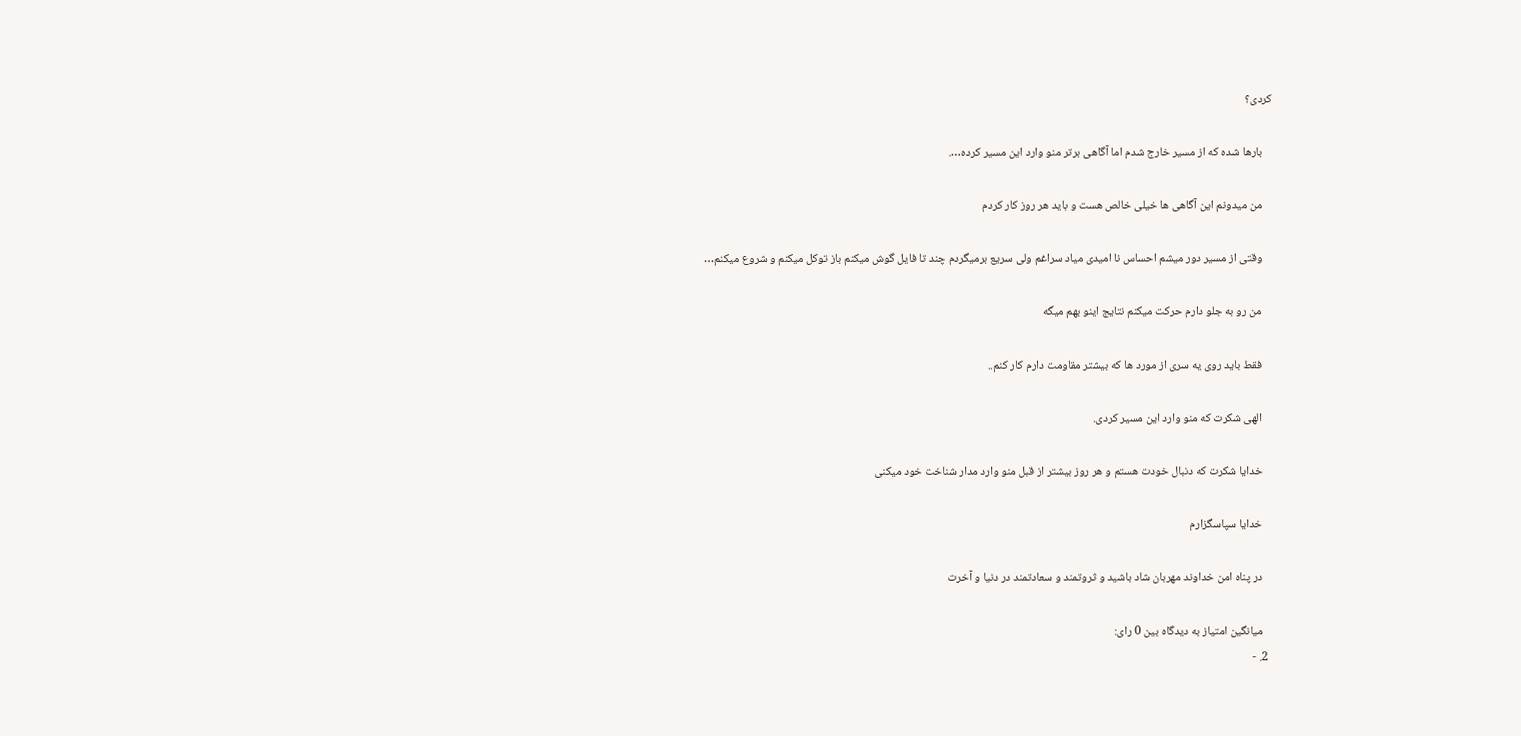کردی؟

    بارها شده که از مسیر خارج شدم اما آگاهی برتر منو وارد این مسیر کرده….

    من میدونم این آگاهی ها خیلی خالص هست و باید هر روز کار کردم

    وقتی از مسیر دور میشم احساس نا امیدی میاد سراغم ولی سریع برمیگردم چند تا فایل گوش میکنم باز توکل میکنم و شروع میکنم…

    من رو به جلو دارم حرکت میکنم نتایج اینو بهم میگه

    فقط باید روی یه سری از مورد ها که بیشتر مقاومت دارم کار کنم..

    الهی شکرت که منو وارد این مسیر کردی.

    خدایا شکرت که دنبال خودت هستم و هر روز بیشتر از قبل منو وارد مدار شناخت خود میکنی

    خدایا سپاسگزارم

    در پناه امن خداوند مهربان شاد باشید و ثروتمند و سعادتمند در دنیا و آخرت

    میانگین امتیاز به دیدگاه بین 0 رای:
  2. -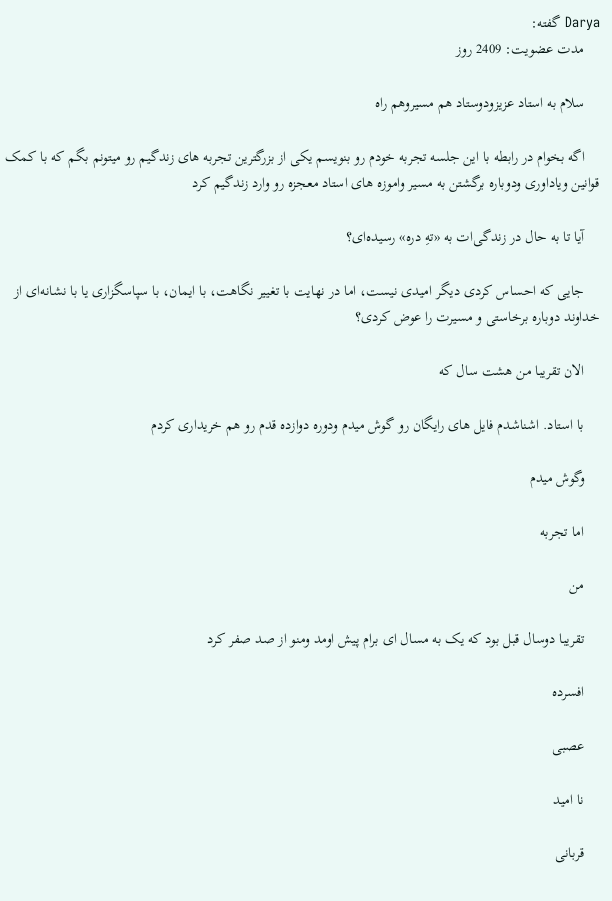Darya گفته:
    مدت عضویت: 2409 روز

    سلام به استاد عزیزودوستاد هم مسیروهم راه

    اگه بخوام در رابطه با این جلسه تجربه خودم رو بنویسم یکی از بزرگترین تجربه های زندگیم رو میتونم بگم که با کمک قوانین ویاداوری ودوباره برگشتن به مسیر واموزه های استاد معجزه رو وارد زندگیم کرد

    آیا تا به حال در زندگی‌ات به «تهِ دره» رسیده‌ای؟

    جایی که احساس کردی دیگر امیدی نیست، اما در نهایت با تغییر نگاهت، با ایمان، با سپاسگزاری یا با نشانه‌ای از خداوند دوباره برخاستی و مسیرت را عوض کردی؟

    الان تقریبا من هشت سال که

    با استاد. اشناشدم فایل های رایگان رو گوش میدم ودوره دوازده قدم رو هم خریداری کردم

    وگوش میدم

    اما تجربه

    من

    تقریبا دوسال قبل بود که یک به مسال ای برام پیش اومد ومنو از صد صفر کرد

    افسرده

    عصبی

    نا امید

    قربانی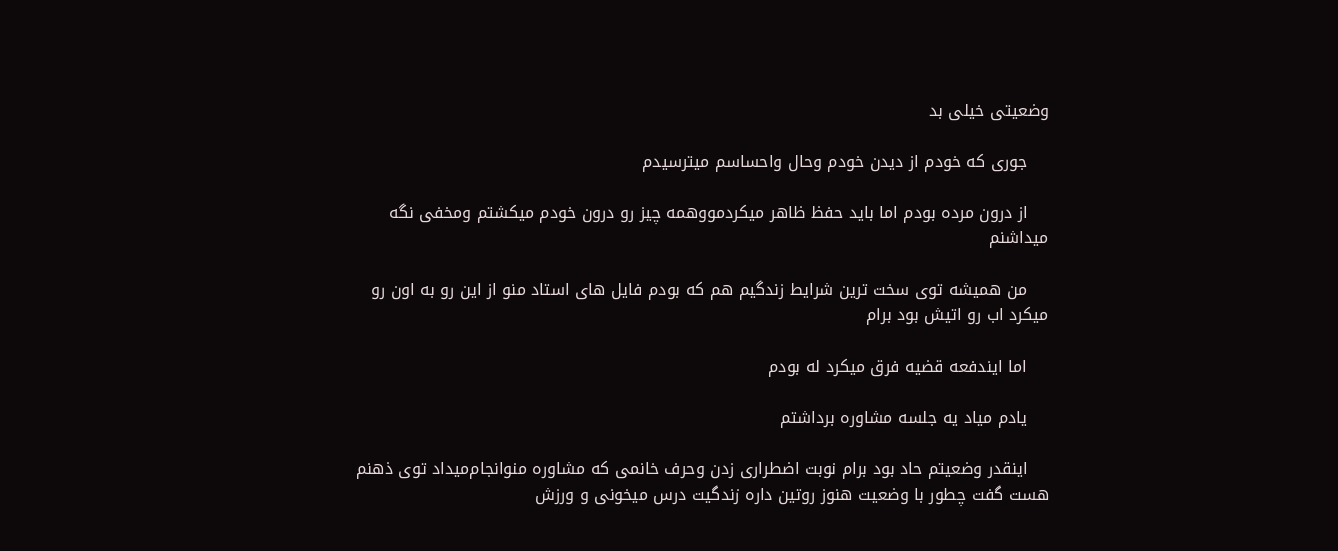وضعیتی خیلی بد

    جوری که خودم از دیدن خودم وحال واحساسم میترسیدم

    از درون مرده بودم اما باید حفظ ظاهر میکردمو‌وهمه چیز رو درون خودم میکشتم ومخفی نگه میداشنم

    من همیشه توی سخت ترین شرایط زندگیم هم که بودم فایل های استاد منو از این رو به اون رو میکرد اب رو اتیش بود برام

    اما ایندفعه قضیه فرق میکرد له بودم

    یادم میاد یه جلسه مشاوره برداشتم

    اینقدر وضعیتم حاد بود برام نوبت اضطراری زدن وحرف خانمی که مشاوره منو‌انجام‌میداد توی ذهنم هست گفت چطور با وضعیت هنوز روتین داره زندگیت درس میخونی و ورزش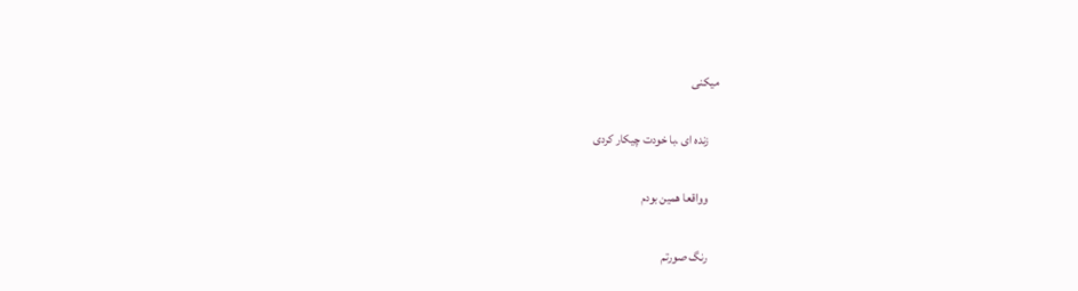میکنی

    زنده ای .با خودت چیکار کردی

    وواقعا همین بودم

    رنگ صورتم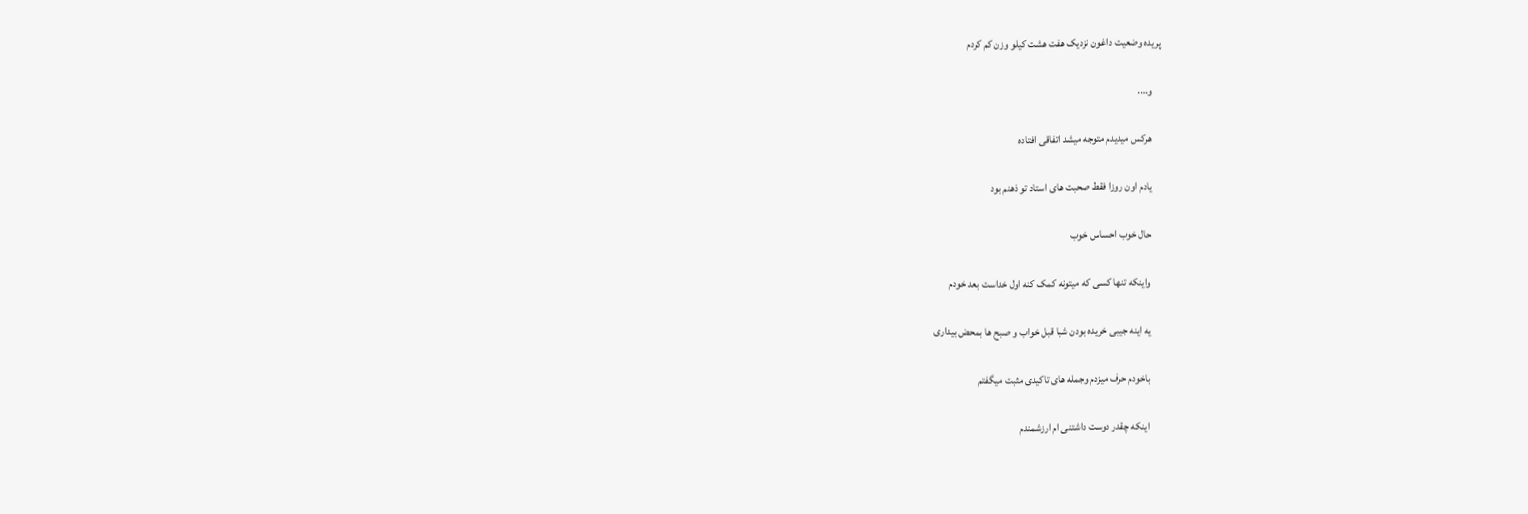پریده وضعیت داغون نزدیک هفت هشت کیلو وزن کم کردم

    و….

    هرکس میدیدم متوجه میشد اتفاقی افتاده

    یادم اون روزا فقط صحبت های استاد تو ذهنم بود

    حال خوب احساس خوب

    واینکه تنها کسی که میتونه کمک کنه اول خداست بعد خودم

    یه اینه جیبی خریده بودن شبا قبل خواب و صبح ها بمحض بیداری

    باخودم حرف میزدم وجمله های تاکیدی مثبت میگفتم

    اینکه چقدر دوست داشتنی ام ارزشمندم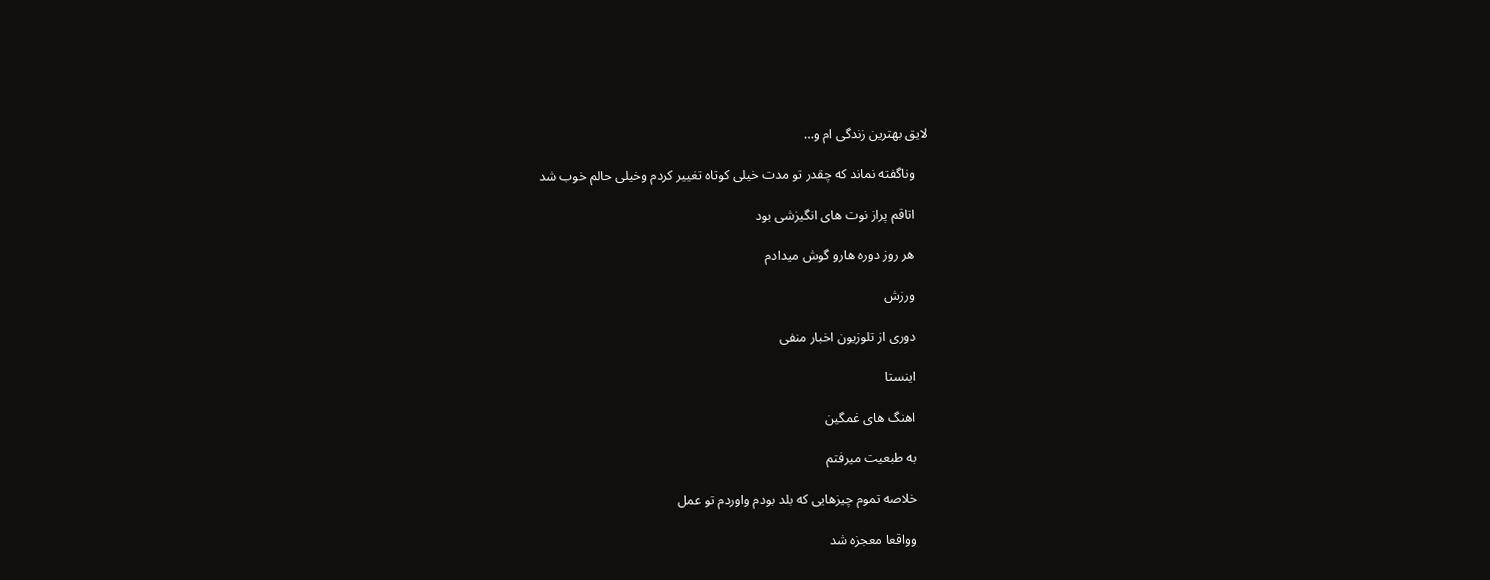لایق بهترین زندگی ام و…

    وناگفته نماند که چقدر تو مدت خیلی کوتاه تغییر کردم وخیلی حالم خوب شد

    اتاقم پراز نوت های انگیزشی بود

    هر روز دوره هارو گوش میدادم

    ورزش

    دوری از تلوزیون اخبار منفی

    اینستا

    اهنگ های غمگین

    به طبعیت میرفتم

    خلاصه تموم چیزهایی که بلد بودم واوردم تو عمل

    وواقعا معجزه شد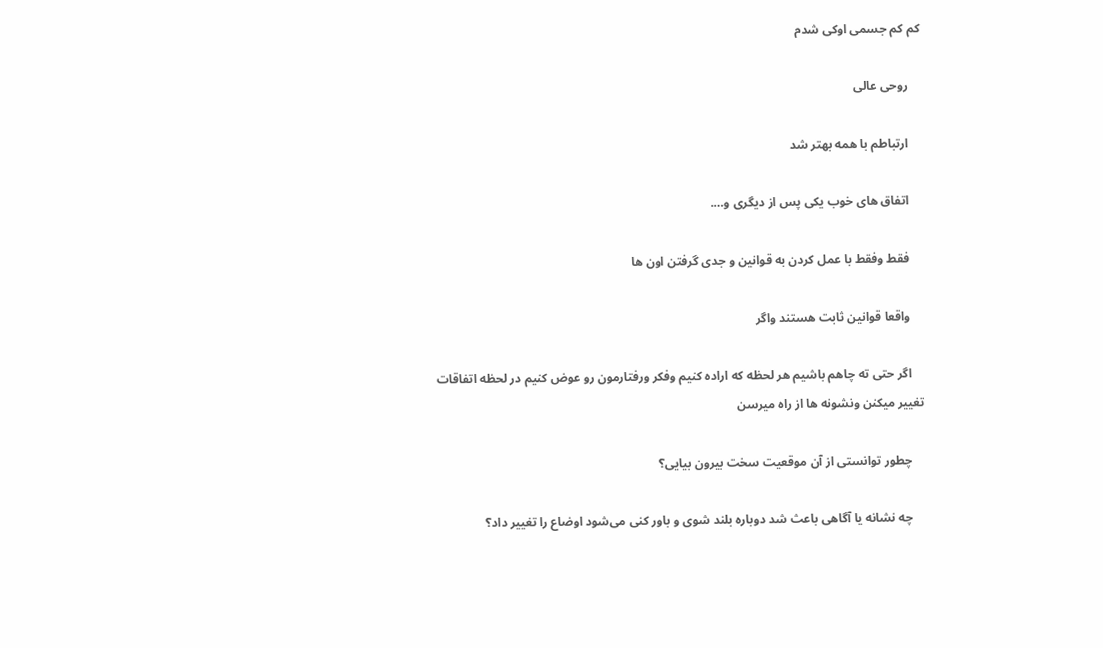کم کم جسمی اوکی شدم

    روحی عالی

    ارتباطم با همه بهتر شد

    اتفاق های خوب یکی پس از دیگری و….

    فقط وفقط با عمل کردن به قوانین و جدی گرفتن اون ها

    واقعا قوانین ثابت هستند واگر

    اگر حتی ته چاهم باشیم هر لحظه که اراده کنیم وفکر ورفتارمون رو عوض کنیم در لحظه اتفاقات تغییر میکنن ونشونه ها از راه میرسن

    چطور توانستی از آن موقعیت سخت بیرون بیایی؟

    چه نشانه یا آگاهی باعث شد دوباره بلند شوی و باور کنی می‌شود اوضاع را تغییر داد؟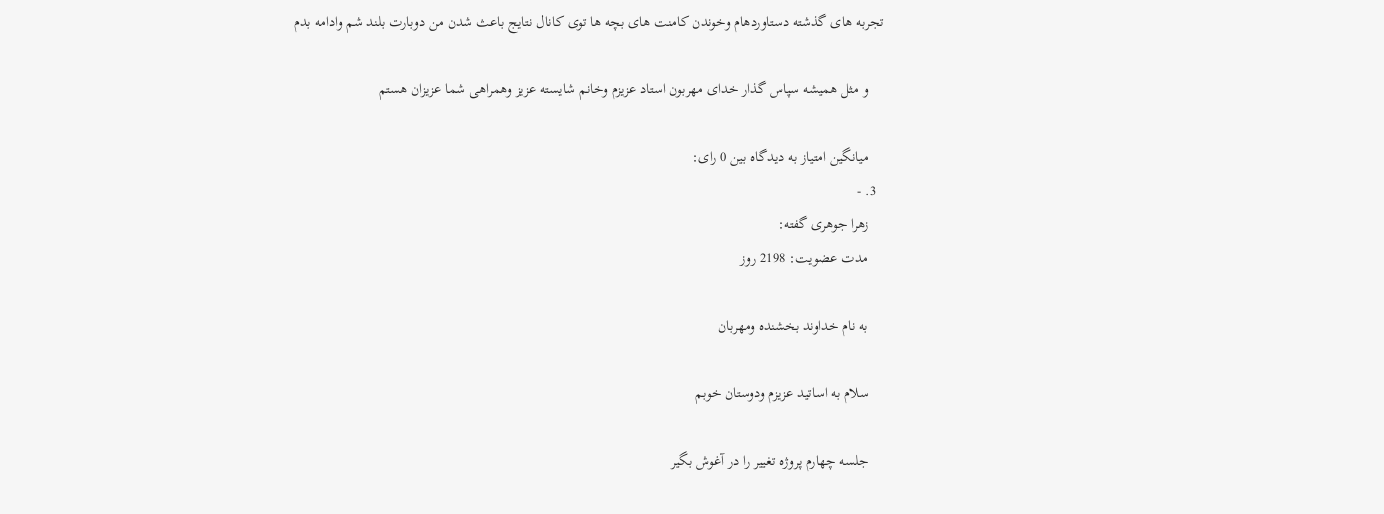تجربه های گذشته دستاوردهام وخوندن کامنت های بچه ها توی کانال نتایج باعث شدن من دوبارت بلند شم وادامه بدم

    و مثل همیشه سپاس گذار خدای مهربون استاد عزیزم وخانم شایسته عزیز وهمراهی شما عزیزان هستم ️

    میانگین امتیاز به دیدگاه بین 0 رای:
  3. -
    زهرا جوهری گفته:
    مدت عضویت: 2198 روز

    به نام خداوند بخشنده ومهربان

    سلام به اساتید عزیزم ودوستان خوبم

    جلسه چهارم پروژه تغییر را در آغوش بگیر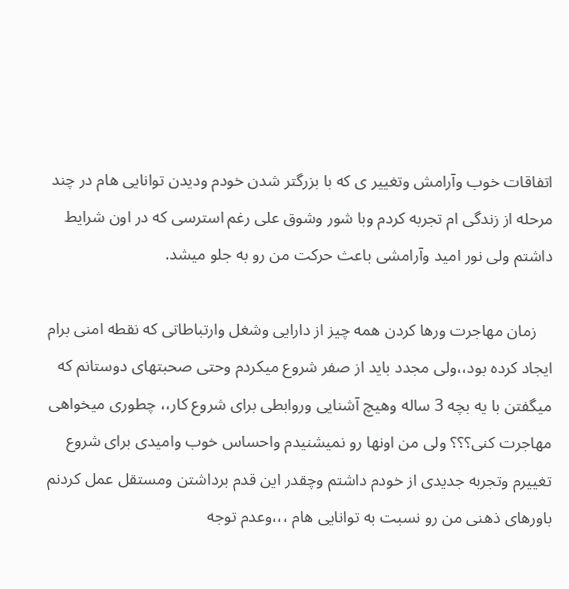اتفاقات خوب وآرامش وتغییر ی که با بزرگتر شدن خودم ودیدن توانایی هام در چند مرحله از زندگی ام تجربه کردم وبا شور وشوق علی رغم استرسی که در اون شرایط داشتم ولی نور امید وآرامشی باعث حرکت من رو به جلو میشد.

    زمان مهاجرت ورها کردن همه چیز از دارایی وشغل وارتباطاتی که نقطه امنی برام ایجاد کرده بود،،ولی مجدد باید از صفر شروع میکردم وحتی صحبتهای دوستانم که میگفتن با یه بچه 3 ساله وهیچ آشنایی وروابطی برای شروع کار،، چطوری میخواهی مهاجرت کنی؟؟؟ ولی من اونها رو نمیشنیدم واحساس خوب وامیدی برای شروع تغییرم وتجربه جدیدی از خودم داشتم وچقدر این قدم برداشتن ومستقل عمل کردنم باورهای ذهنی من رو نسبت به توانایی هام ،،،وعدم توجه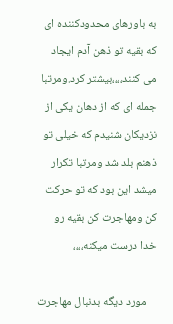به باورهای محدودکننده ای که بقیه تو ذهن آدم ایجاد می کنند،،،،بیشتر کرد.ومرتبا جمله ای که از دهان یکی از نزدیکان شنیدم که خیلی تو ذهنم بلد شد ومرتبا تکرار میشد این بود که تو حرکت کن ومهاجرت کن بقیه رو خدا درست میکنه،،،،

    مورد دیگه بدنبال مهاجرت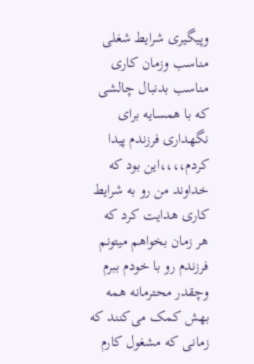وپیگیری شرایط شغلی مناسب وزمان کاری مناسب بدنبال چالشی که با همسایه برای نگهداری فرزندم پیدا کردم،،،،این بود که خداوند من رو به شرایط کاری هدایت کرد که هر زمان بخواهم میتونم فرزندم رو با خودم ببرم وچقدر محترمانه همه بهش کمک می‌کنند که زمانی که مشغول کارم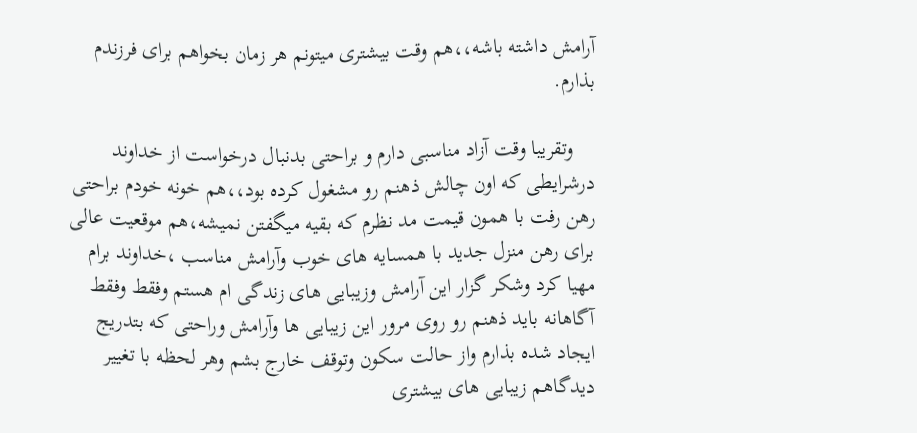آرامش داشته باشه،،هم وقت بیشتری میتونم هر زمان بخواهم برای فرزندم بذارم.

    وتقریبا وقت آزاد مناسبی دارم و براحتی بدنبال درخواست از خداوند درشرایطی که اون چالش ذهنم رو مشغول کرده بود،،هم خونه خودم براحتی رهن رفت با همون قیمت مد نظرم که بقیه میگفتن نمیشه،هم موقعیت عالی برای رهن منزل جدید با همسایه های خوب وآرامش مناسب ،خداوند برام مهیا کرد وشکر گزار این آرامش وزیبایی های زندگی ام هستم وفقط وفقط آگاهانه باید ذهنم رو روی مرور این زیبایی ها وآرامش وراحتی که بتدریج ایجاد شده بذارم واز حالت سکون وتوقف خارج بشم وهر لحظه با تغییر دیدگاهم زیبایی های بیشتری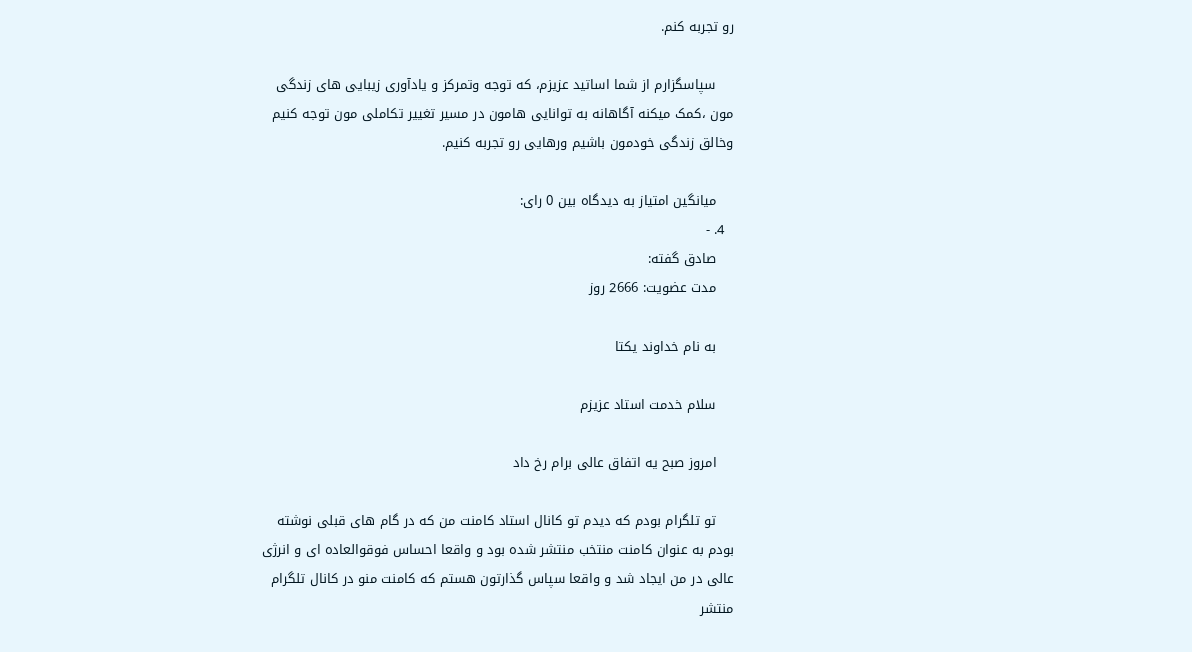رو تجربه کنم.

    سپاسگزارم از شما اساتید عزیزم، که توجه وتمرکز و یادآوری زیبایی های زندگی مون ،کمک میکنه آگاهانه به توانایی هامون در مسیر تغییر تکاملی مون توجه کنیم وخالق زندگی خودمون باشیم ورهایی رو تجربه کنیم.

    میانگین امتیاز به دیدگاه بین 0 رای:
  4. -
    صادق گفته:
    مدت عضویت: 2666 روز

    به نام خداوند یکتا

    سلام خدمت استاد عزیزم

    امروز صبح یه اتفاق عالی برام رخ داد

    تو تلگرام بودم که دیدم تو کانال استاد کامنت من که در گام های قبلی نوشته بودم به عنوان کامنت منتخب منتشر شده بود و واقعا احساس فوقوالعاده ای و انرژی عالی در من ایجاد شد و واقعا سپاس گذارتون هستم که کامنت منو در کانال تلگرام منتشر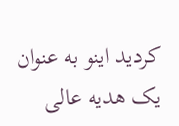کردید اینو به عنوان یک هدیه عالی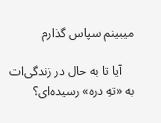میبینم سپاس گذارم

    آیا تا به حال در زندگی‌ات به «تهِ دره» رسیده‌ای؟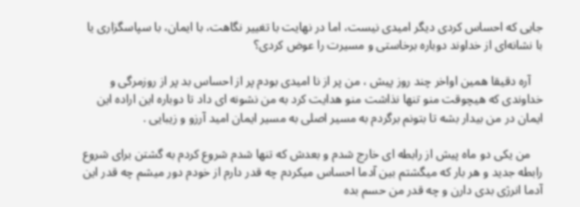جایی که احساس کردی دیگر امیدی نیست، اما در نهایت با تغییر نگاهت، با ایمان، با سپاسگزاری یا با نشانه‌ای از خداوند دوباره برخاستی و مسیرت را عوض کردی؟

    آره دقیقا همین اواخر چند روز پیش ، من پر از نا امیدی بودم پر از احساس بد پر از روزمرگی و خداوندی که هیچوقت منو تنها نذاشت منو هدایت کرد به من نشونه ای داد تا دوباره این اراده این ایمان در من بیدار بشه تا بتونم برگردم به مسیر اصلی به مسیر ایمان امید آرزو و زیبایی .

    من یکی دو ماه پیش از رابطه ای خارج شدم و بعدش که تنها شدم شروع کردم به گشتن برای شروع رابطه جدید و هر بار که میگشتم بین آدما احساس میکردم چه قدر دارم از خودم دور میشم چه قدر این آدما انرژی بدی دارن و چه قدر من حسم بده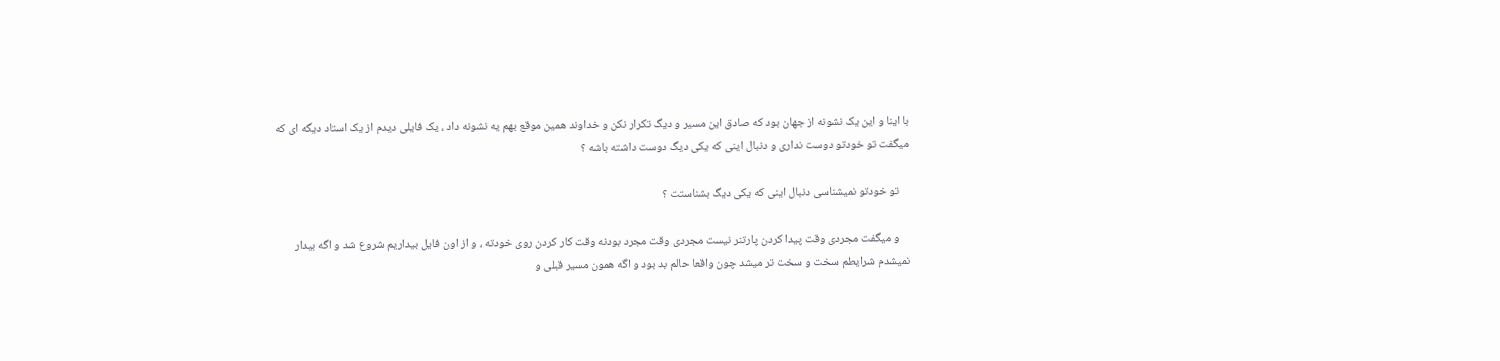با اینا و این یک نشونه از جهان بود که صادق این مسیر و دیگ تکرار نکن و خداوند همین موقع بهم یه نشونه داد ، یک فایلی دیدم از یک استاد دیگه ای که میگفت تو خودتو دوست نداری و دنبال اینی که یکی دیگ دوست داشته باشه ؟

    تو خودتو نمیشناسی دنبال اینی که یکی دیگ بشناستت ؟

    و میگفت مجردی وقت پیدا کردن پارتنر نیست مجردی وقت مجرد بودنه وقت کار کردن روی خودته ، و از اون فایل بیداریم شروع شد و اگه بیدار نمیشدم شرایطم سخت و سخت تر میشد چون واقعا حالم بد بود و اگه همون مسیر قبلی و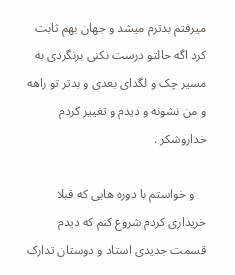میرفتم بدترم میشد و جهان بهم ثابت کرد اگه حالتو درست نکنی برنگردی به مسیر چک و لگدای بعدی و بدتر تو راهه و من نشونه و دیدم و تغییر کردم خداروشکر .

    و خواستم با دوره هایی که قبلا خریداری کردم شروع کنم که دیدم قسمت جدیدی استاد و دوستان تدارک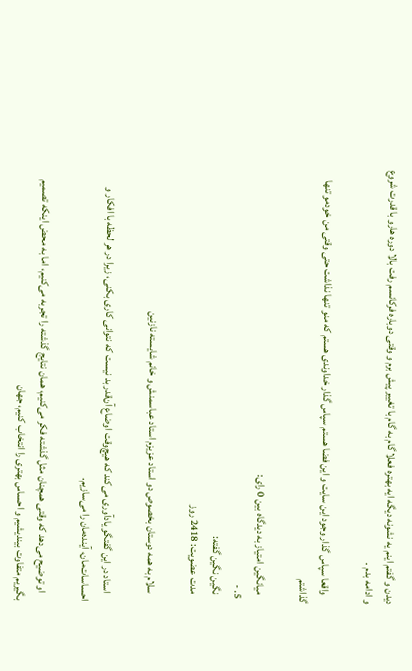دیدن و گفتم اینم یه نشونه دیگه ایه بهتره فعلا گام به گام با تغییر پیش برم و وقتی دوباره فرکانسم رفت بالا دوره هارو با قدرت شروع و ادامه بدم .

    واقعا سپاس گذار وجود این سایت و این فضا هستم سپاس گذار خداوندی هستم که منو تنها نذاشت حتی وقتی من خودمو تنها گذاشتم ️

    میانگین امتیاز به دیدگاه بین 0 رای:
  5. -
    نگین نگین گفته:
    مدت عضویت: 2418 روز

    سلام به همه دوستان بخصوص دو استاد عزیزم استاد عباسمنش و خانم شایسته نازنین

    استاد در این گفتگو یادآوری می‌کند که هیچ‌وقت اوضاع آن‌قدر بد نیست که نتوانی کاری بکنی، زیرا در هر لحظه با افکار و احساسات‌مان، آینده‌مان را می‌سازیم.

    او توضیح می‌دهد که وقتی همچنان مثل گذشته فکر می‌کنیم، همان نتایج گذشته را تجربه می‌کنیم، اما به محض اینکه تصمیم بگیریم متفاوت بیندیشیم و احساس بهتری را انتخاب کنیم، جهان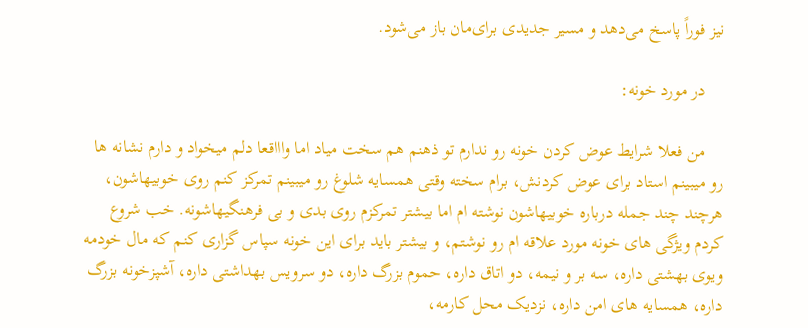نیز فوراً پاسخ می‌دهد و مسیر جدیدی برای‌مان باز می‌شود.

    در مورد خونه:

    من فعلا شرایط عوض کردن خونه رو ندارم تو ذهنم هم سخت میاد اما واااقعا دلم میخواد و دارم نشانه ها رو میبینم استاد برای عوض کردنش، برام سخته وقتی همسایه شلوغ رو میبینم تمرکز کنم روی خوبیهاشون، هرچند چند جمله درباره خوبیهاشون نوشته ام اما بیشتر تمرکزم روی بدی و بی فرهنگیهاشونه. خب شروع کردم ویژگی های خونه مورد علاقه ام رو نوشتم، و بیشتر باید برای این خونه سپاس گزاری کنم که مال خودمه ویوی بهشتی داره، سه بر و نیمه، دو اتاق داره، حموم بزرگ داره، دو سرویس بهداشتی داره، آشپزخونه بزرگ داره، همسایه های امن داره، نزدیک محل کارمه،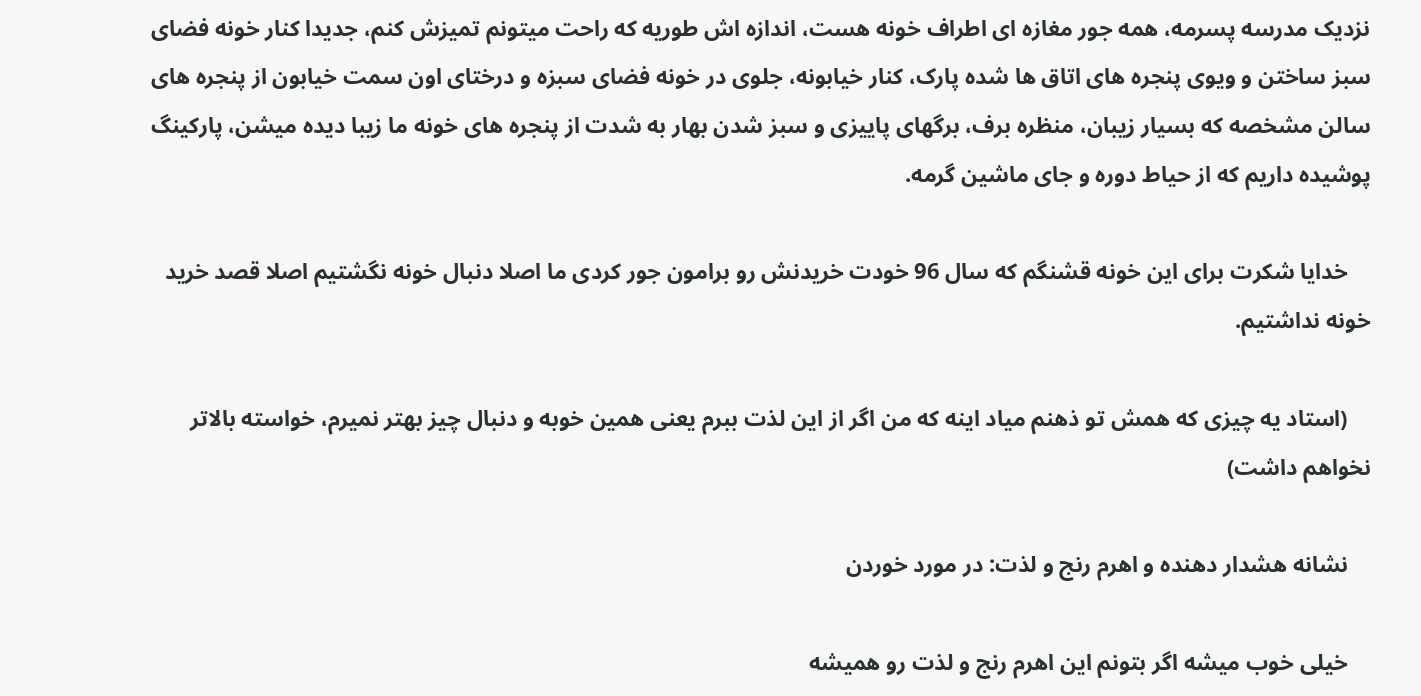نزدیک مدرسه پسرمه، همه جور مغازه ای اطراف خونه هست، اندازه اش طوریه که راحت میتونم تمیزش کنم، جدیدا کنار خونه فضای سبز ساختن و ویوی پنجره های اتاق ها شده پارک، کنار خیابونه، جلوی در خونه فضای سبزه و درختای اون سمت خیابون از پنجره های سالن مشخصه که بسیار زیبان، منظره برف، برگهای پاییزی و سبز شدن بهار به شدت از پنجره های خونه ما زیبا دیده میشن، پارکینگ پوشیده داریم که از حیاط دوره و جای ماشین گرمه.

    خدایا شکرت برای این خونه قشنگم که سال 96 خودت خریدنش رو برامون جور کردی ما اصلا دنبال خونه نگشتیم اصلا قصد خرید خونه نداشتیم.

    (استاد یه چیزی که همش تو ذهنم میاد اینه که من اگر از این لذت ببرم یعنی همین خوبه و دنبال چیز بهتر نمیرم، خواسته بالاتر نخواهم داشت)

    نشانه هشدار دهنده و اهرم رنج و لذت: در مورد خوردن

    خیلی خوب میشه اگر بتونم این اهرم رنج و لذت رو همیشه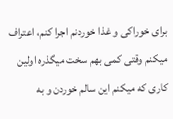برای خوراکی و غذا خوردنم اجرا کنم، اعتراف میکنم وقتی کمی بهم سخت میگذره اولین کاری که میکنم این سالم خوردن و به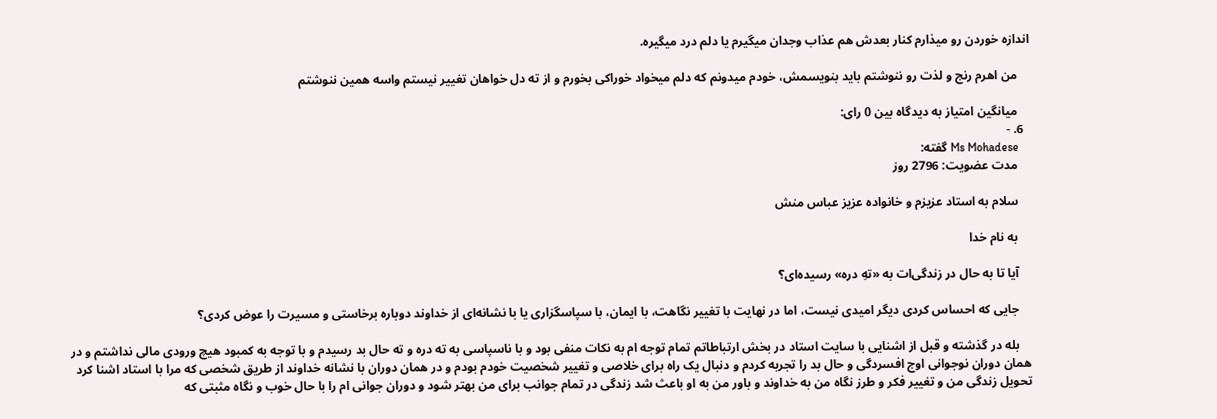اندازه خوردن رو میذارم کنار بعدش هم عذاب وجدان میگیرم یا دلم درد میگیره.

    من اهرم رنج و لذت رو ننوشتم باید بنویسمش، خودم میدونم که دلم میخواد خوراکی بخورم و از ته دل خواهان تغییر نیستم واسه همین ننوشتم

    میانگین امتیاز به دیدگاه بین 0 رای:
  6. -
    Ms Mohadese گفته:
    مدت عضویت: 2796 روز

    سلام به استاد عزیزم و خانواده عزیز عباس منش

    به نام خدا

    آیا تا به حال در زندگی‌ات به «تهِ دره» رسیده‌ای؟

    جایی که احساس کردی دیگر امیدی نیست، اما در نهایت با تغییر نگاهت، با ایمان، با سپاسگزاری یا با نشانه‌ای از خداوند دوباره برخاستی و مسیرت را عوض کردی؟

    بله در گذشته و قبل از اشنایی با سایت استاد در بخش ارتباطاتم تمام توجه ام به نکات منفی بود و با ناسپاسی به ته دره و ته حال بد رسیدم و با توجه به کمبود هیچ ورودی مالی نداشتم و در همان دوران نوجوانی اوج افسردگی و حال بد را تجربه کردم و دنبال یک راه برای خلاصی و تغییر شخصیت خودم بودم و در همان دوران با نشانه خداوند از طریق شخصی که مرا با استاد اشنا کرد تحویل زندگی من و تغییر فکر و طرز نگاه من به خداوند و باور من به او باعث شد زندگی در تمام جوانب برای من بهتر شود و دوران جوانی ام را با حال خوب ‌و نگاه مثبتی که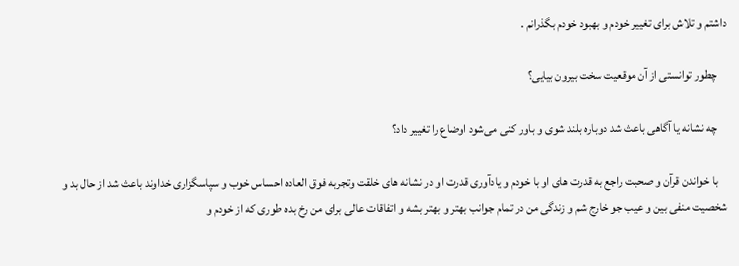داشتم و تلاش برای تغییر خودم و بهبود خودم بگذرانم .

    چطور توانستی از آن موقعیت سخت بیرون بیایی؟

    چه نشانه یا آگاهی باعث شد دوباره بلند شوی و باور کنی می‌شود اوضاع را تغییر داد؟

    با خواندن قرآن و صحبت راجع به قدرت های او با خودم و یادآوری قدرت او در نشانه های خلقت و‌تجربه فوق العاده احساس خوب و سپاسگزاری خداوند باعث شد از حال بد و شخصیت منفی بین و عیب جو خارج شم و زندگی من در تمام جوانب بهتر و بهتر بشه و اتفاقات عالی برای من رخ بده طوری که از خودم و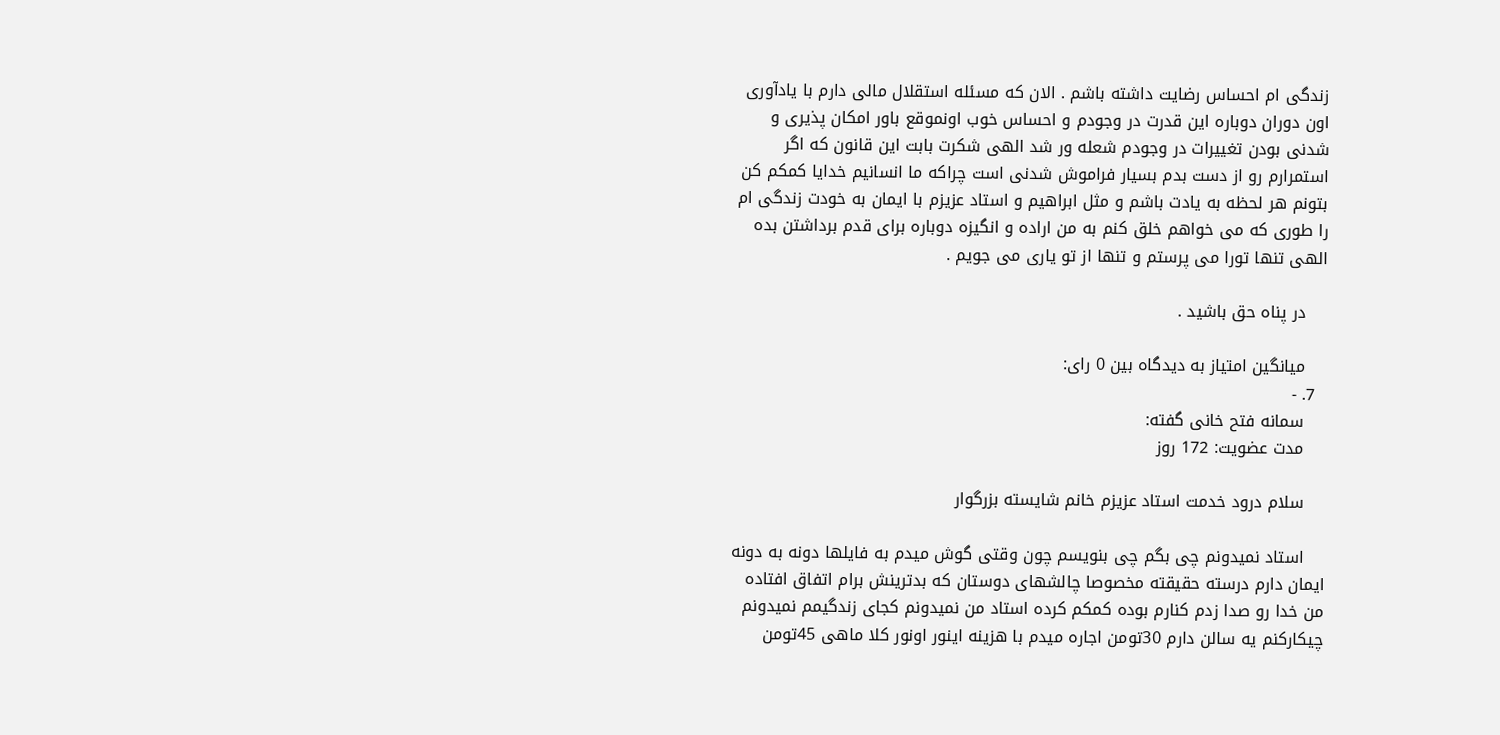زندگی ام احساس رضایت داشته باشم . الان که مسئله استقلال مالی دارم با یادآوری اون دوران دوباره این قدرت در وجودم و احساس خوب اونموقع باور امکان پذیری و شدنی بودن تغییرات در وجودم شعله ور شد الهی شکرت بابت این قانون که اگر استمرارم رو از دست بدم بسیار فراموش شدنی است چراکه ما انسانیم خدایا کمکم کن بتونم هر لحظه به یادت باشم و مثل ابراهیم و استاد عزیزم با ایمان به خودت زندگی ام را طوری که می خواهم خلق کنم به من اراده و انگیزه دوباره برای قدم برداشتن بده الهی تنها تورا می پرستم و تنها از تو یاری می جویم .

    در پناه حق باشید .

    میانگین امتیاز به دیدگاه بین 0 رای:
  7. -
    سمانه فتح خانی گفته:
    مدت عضویت: 172 روز

    سلام درود خدمت استاد عزیزم خانم شایسته بزرگوار

    استاد نمیدونم چی بگم چی بنویسم چون وقتی گوش میدم به فایلها دونه به دونه ایمان دارم درسته حقیقته مخصوصا چالشهای دوستان که بدترینش برام اتفاق افتاده من خدا رو صدا زدم کنارم بوده کمکم کرده استاد من نمیدونم کجای زندگیمم نمیدونم چیکارکنم یه سالن دارم 30تومن اجاره میدم با هزینه اینور اونور کلا ماهی 45تومن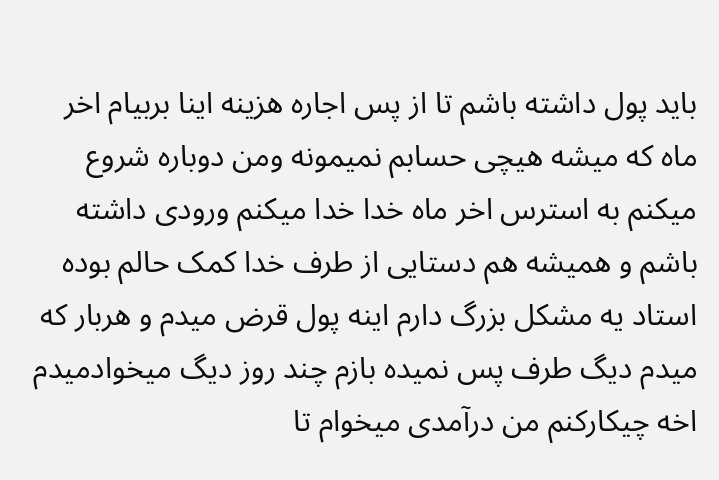باید پول داشته باشم تا از پس اجاره هزینه اینا بربیام اخر ماه که میشه هیچی حسابم نمیمونه ومن دوباره شروع میکنم به استرس اخر ماه خدا خدا میکنم ورودی داشته باشم و همیشه هم دستایی از طرف خدا کمک حالم بوده استاد یه مشکل بزرگ دارم اینه پول قرض میدم و هربار که میدم دیگ طرف پس نمیده بازم چند روز دیگ میخوادمیدم اخه چیکارکنم من درآمدی میخوام تا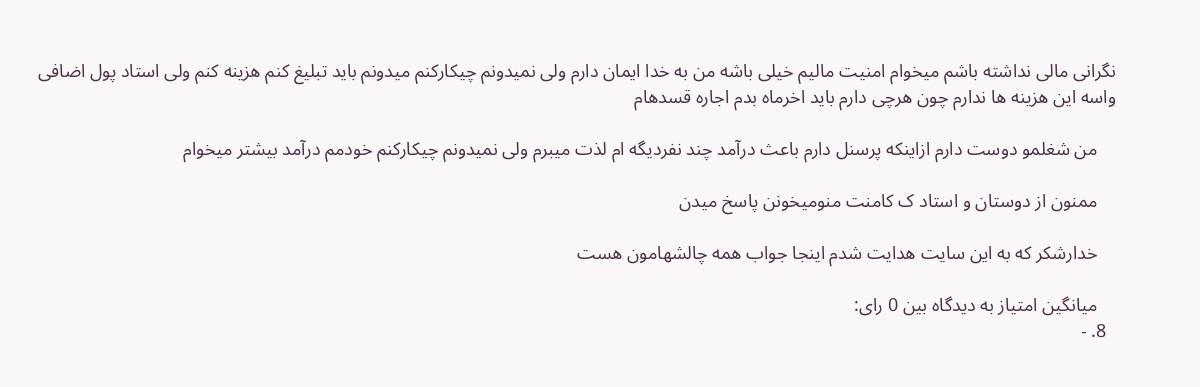نگرانی مالی نداشته باشم میخوام امنیت مالیم خیلی باشه من به خدا ایمان دارم ولی نمیدونم چیکارکنم میدونم باید تبلیغ کنم هزینه کنم ولی استاد پول اضافی واسه این هزینه ها ندارم چون هرچی دارم باید اخرماه بدم اجاره قسدهام

    من شغلمو دوست دارم ازاینکه پرسنل دارم باعث درآمد چند نفردیگه ام لذت میبرم ولی نمیدونم چیکارکنم خودمم درآمد بیشتر میخوام

    ممنون از دوستان و استاد ک کامنت منومیخونن پاسخ میدن

    خدارشکر که به این سایت هدایت شدم اینجا جواب همه چالشهامون هست

    میانگین امتیاز به دیدگاه بین 0 رای:
  8. -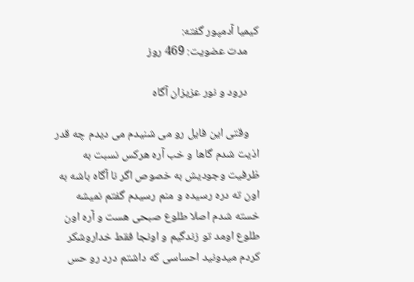کیمیا آدمپور گفته:
    مدت عضویت: 469 روز

    درود و نور عزیزان آگاه

    وقتی این فایل رو می شنیدم می دیدم چه قدر اذیت شدم گاها و خب آره هرکس نسبت به ظرفیت وجودیش به خصوص اگر نا آگاه باشه به اون ته دره رسیده و منم رسیدم گفتم نمیشه خسته شدم اصلا طلوع صبحی هست و آره اون طلوع اومد تو زندگیم و اونجا فقط خداروشکر کردم میدونید احساسی که داشتم درد رو حس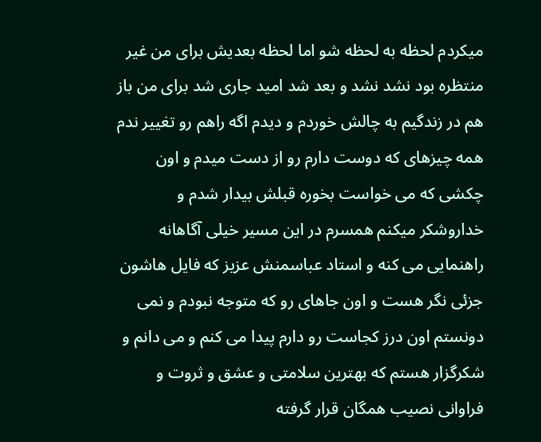میکردم لحظه به لحظه شو اما لحظه بعدیش برای من غیر منتظره بود نشد نشد و بعد شد امید جاری شد برای من باز هم در زندگیم به چالش خوردم و دیدم اگه راهم رو تغییر ندم همه چیزهای که دوست دارم رو از دست میدم و اون چکشی که می خواست بخوره قبلش بیدار شدم و خداروشکر میکنم همسرم در این مسیر خیلی آگاهانه راهنمایی می کنه و استاد عباسمنش عزیز که فایل هاشون جزئی نگر هست و اون جاهای رو که متوجه نبودم و نمی دونستم اون درز کجاست رو دارم پیدا می کنم و می دانم و شکرگزار هستم که بهترین سلامتی و عشق و ثروت و فراوانی نصیب همگان قرار گرفته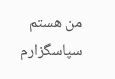من هستم سپاسگزارم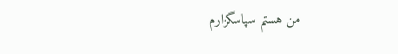من هستم سپاسگزارم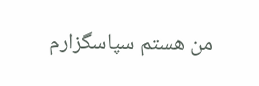من هستم سپاسگزارم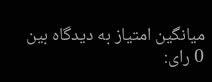میانگین امتیاز به دیدگاه بین 0 رای: